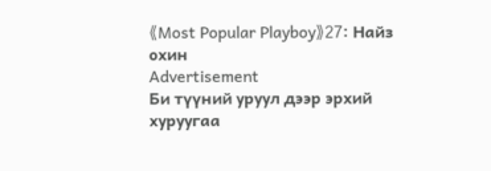《Most Popular Playboy》27: Найз охин
Advertisement
Би түүний уруул дээр эрхий хуруугаа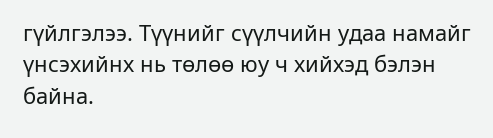гүйлгэлээ. Түүнийг сүүлчийн удаа намайг үнсэхийнх нь төлөө юу ч хийхэд бэлэн байна.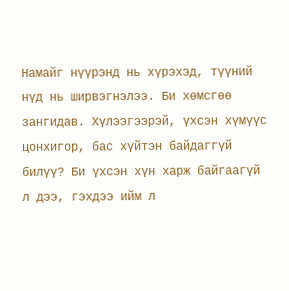Намайг нүүрэнд нь хүрэхэд, түүний нүд нь ширвэгнэлээ. Би хөмсгөө зангидав. Хүлээгээрэй, үхсэн хүмүүс цонхигор, бас хүйтэн байдаггүй билүү? Би үхсэн хүн харж байгаагүй л дээ, гэхдээ ийм л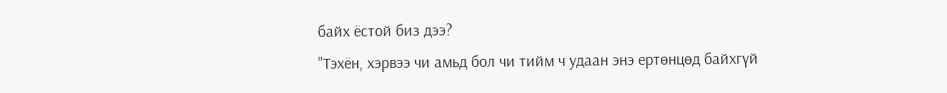байх ёстой биз дээ?
"Тэхён, хэрвээ чи амьд бол чи тийм ч удаан энэ ертөнцөд байхгүй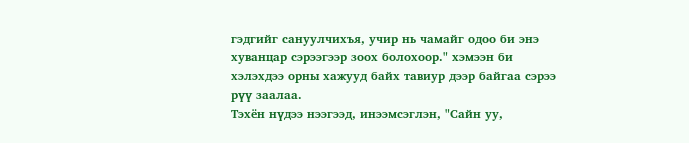гэдгийг сануулчихъя, учир нь чамайг одоо би энэ хуванцар сэрээгээр зоох болохоор." хэмээн би хэлэхдээ орны хажууд байх тавиур дээр байгаа сэрээ рүү заалаа.
Тэхён нүдээ нээгээд, инээмсэглэн, "Сайн уу,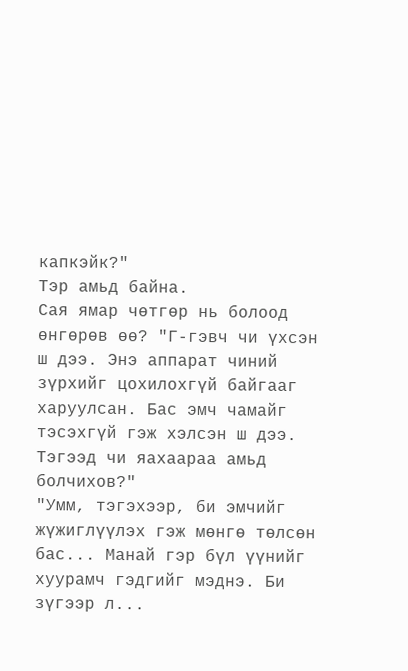капкэйк?"
Тэр амьд байна.
Сая ямар чөтгөр нь болоод өнгөрөв өө? "Г-гэвч чи үхсэн ш дээ. Энэ аппарат чиний зүрхийг цохилохгүй байгааг харуулсан. Бас эмч чамайг тэсэхгүй гэж хэлсэн ш дээ. Тэгээд чи яахаараа амьд болчихов?"
"Умм, тэгэхээр, би эмчийг жүжиглүүлэх гэж мөнгө төлсөн бас... Манай гэр бүл үүнийг хуурамч гэдгийг мэднэ. Би зүгээр л...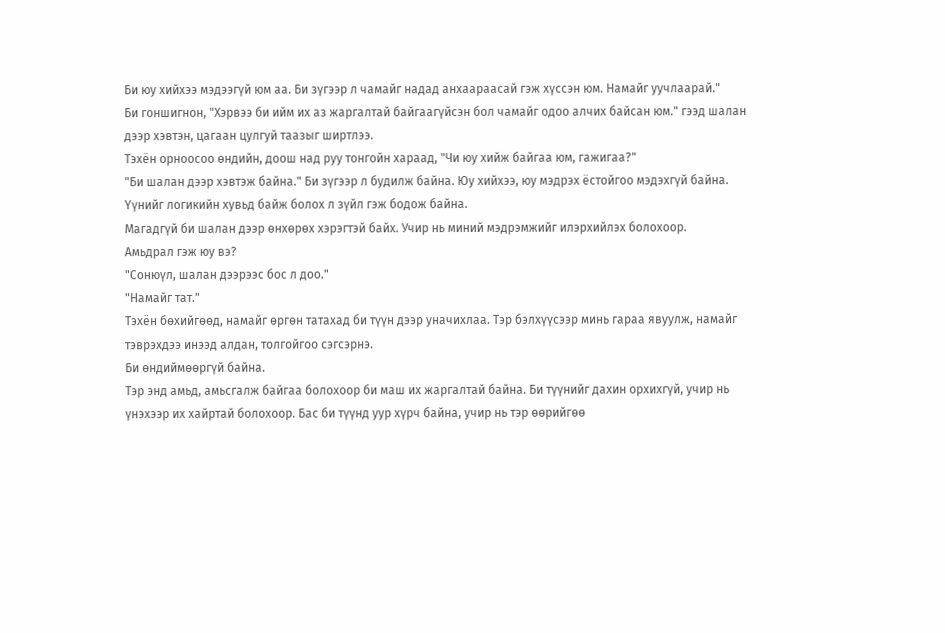Би юу хийхээ мэдээгүй юм аа. Би зүгээр л чамайг надад анхаараасай гэж хүссэн юм. Намайг уучлаарай."
Би гоншигнон, "Хэрвээ би ийм их аз жаргалтай байгаагүйсэн бол чамайг одоо алчих байсан юм." гээд шалан дээр хэвтэн, цагаан цулгуй таазыг ширтлээ.
Тэхён орноосоо өндийн, доош над руу тонгойн хараад, "Чи юу хийж байгаа юм, гажигаа?"
"Би шалан дээр хэвтэж байна." Би зүгээр л будилж байна. Юу хийхээ, юу мэдрэх ёстойгоо мэдэхгүй байна. Үүнийг логикийн хувьд байж болох л зүйл гэж бодож байна.
Магадгүй би шалан дээр өнхөрөх хэрэгтэй байх. Учир нь миний мэдрэмжийг илэрхийлэх болохоор.
Амьдрал гэж юу вэ?
"Сонюүл, шалан дээрээс бос л доо."
"Намайг тат."
Тэхён бөхийгөөд, намайг өргөн татахад би түүн дээр уначихлаа. Тэр бэлхүүсээр минь гараа явуулж, намайг тэврэхдээ инээд алдан, толгойгоо сэгсэрнэ.
Би өндиймөөргүй байна.
Тэр энд амьд, амьсгалж байгаа болохоор би маш их жаргалтай байна. Би түүнийг дахин орхихгүй, учир нь үнэхээр их хайртай болохоор. Бас би түүнд уур хүрч байна, учир нь тэр өөрийгөө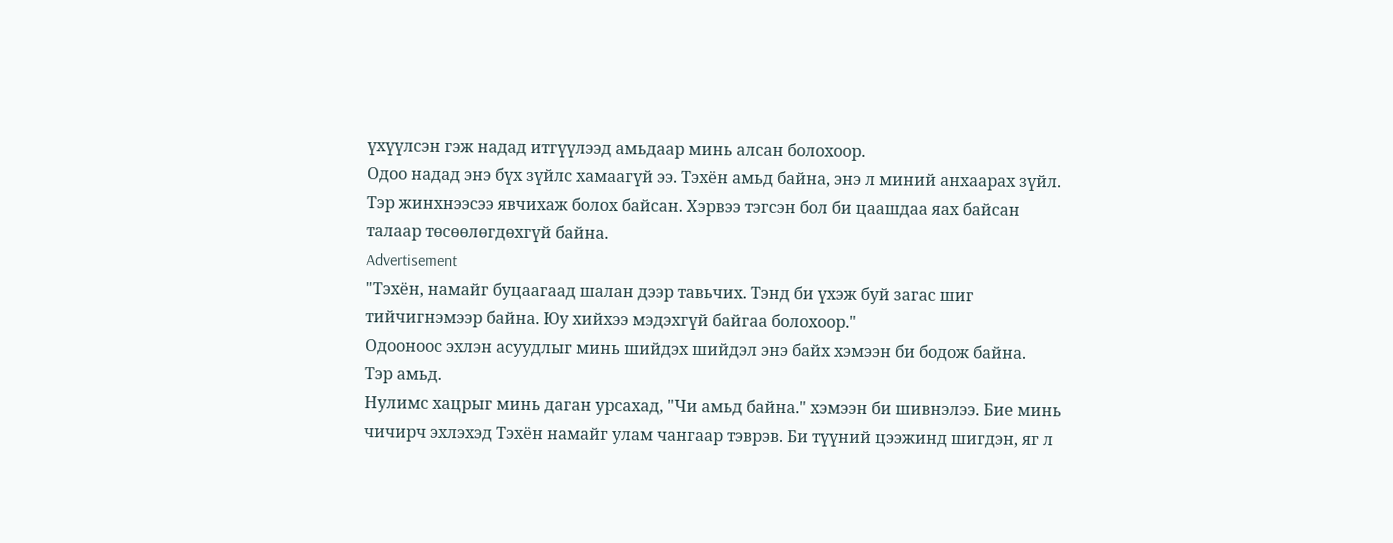үхүүлсэн гэж надад итгүүлээд амьдаар минь алсан болохоор.
Одоо надад энэ бүх зүйлс хамаагүй ээ. Тэхён амьд байна, энэ л миний анхаарах зүйл. Тэр жинхнээсээ явчихаж болох байсан. Хэрвээ тэгсэн бол би цаашдаа яах байсан талаар төсөөлөгдөхгүй байна.
Advertisement
"Тэхён, намайг буцаагаад шалан дээр тавьчих. Тэнд би үхэж буй загас шиг тийчигнэмээр байна. Юу хийхээ мэдэхгүй байгаа болохоор."
Одооноос эхлэн асуудлыг минь шийдэх шийдэл энэ байх хэмээн би бодож байна.
Тэр амьд.
Нулимс хацрыг минь даган урсахад, "Чи амьд байна." хэмээн би шивнэлээ. Бие минь чичирч эхлэхэд Тэхён намайг улам чангаар тэврэв. Би түүний цээжинд шигдэн, яг л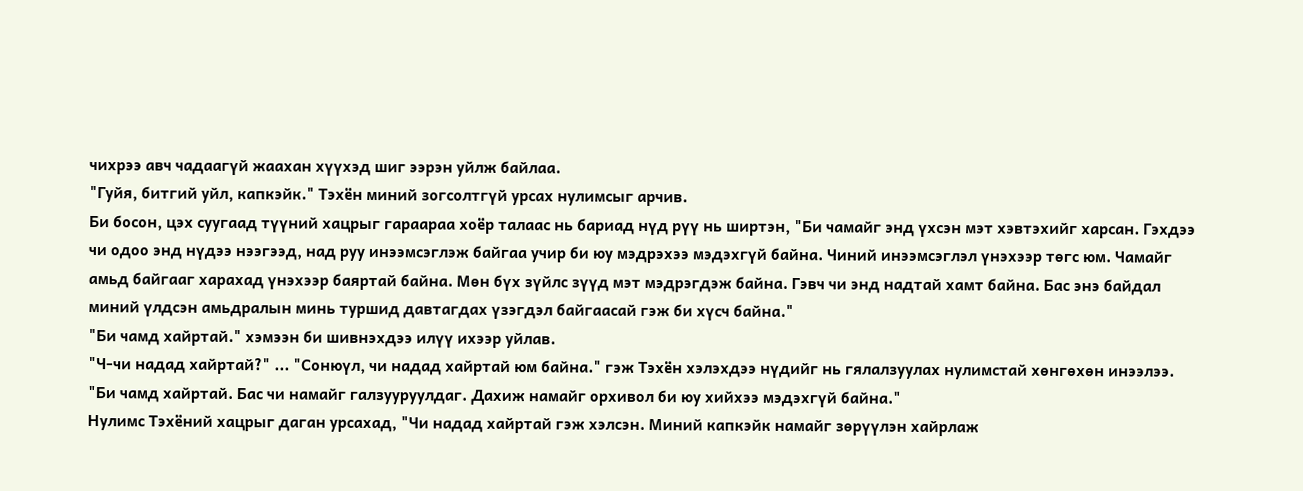чихрээ авч чадаагүй жаахан хүүхэд шиг ээрэн уйлж байлаа.
"Гуйя, битгий уйл, капкэйк." Тэхён миний зогсолтгүй урсах нулимсыг арчив.
Би босон, цэх суугаад түүний хацрыг гараараа хоёр талаас нь бариад нүд рүү нь ширтэн, "Би чамайг энд үхсэн мэт хэвтэхийг харсан. Гэхдээ чи одоо энд нүдээ нээгээд, над руу инээмсэглэж байгаа учир би юу мэдрэхээ мэдэхгүй байна. Чиний инээмсэглэл үнэхээр төгс юм. Чамайг амьд байгааг харахад үнэхээр баяртай байна. Мөн бүх зүйлс зүүд мэт мэдрэгдэж байна. Гэвч чи энд надтай хамт байна. Бас энэ байдал миний үлдсэн амьдралын минь туршид давтагдах үзэгдэл байгаасай гэж би хүсч байна."
"Би чамд хайртай." хэмээн би шивнэхдээ илүү ихээр уйлав.
"Ч-чи надад хайртай?" ... "Сонюүл, чи надад хайртай юм байна." гэж Тэхён хэлэхдээ нүдийг нь гялалзуулах нулимстай хөнгөхөн инээлээ.
"Би чамд хайртай. Бас чи намайг галзууруулдаг. Дахиж намайг орхивол би юу хийхээ мэдэхгүй байна."
Нулимс Тэхёний хацрыг даган урсахад, "Чи надад хайртай гэж хэлсэн. Миний капкэйк намайг зөрүүлэн хайрлаж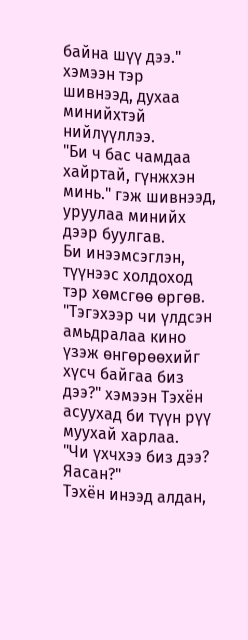байна шүү дээ." хэмээн тэр шивнээд, духаа минийхтэй нийлүүллээ.
"Би ч бас чамдаа хайртай, гүнжхэн минь." гэж шивнээд, уруулаа минийх дээр буулгав.
Би инээмсэглэн, түүнээс холдоход тэр хөмсгөө өргөв. "Тэгэхээр чи үлдсэн амьдралаа кино үзэж өнгөрөөхийг хүсч байгаа биз дээ?" хэмээн Тэхён асуухад би түүн рүү муухай харлаа.
"Чи үхчхээ биз дээ? Яасан?"
Тэхён инээд алдан,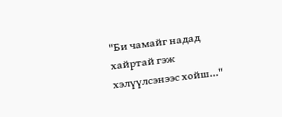"Би чамайг надад хайртай гэж хэлүүлсэнээс хойш..."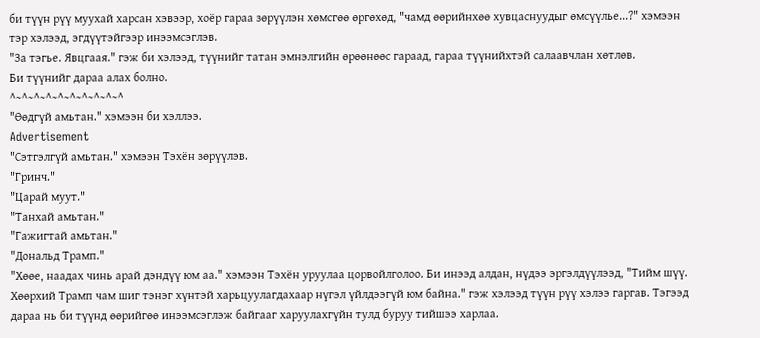би түүн рүү муухай харсан хэвээр, хоёр гараа зөрүүлэн хөмсгөө өргөхөд, "чамд өөрийнхөө хувцаснуудыг өмсүүлье...?" хэмээн тэр хэлээд, эгдүүтэйгээр инээмсэглэв.
"За тэгье. Явцгаая." гэж би хэлээд, түүнийг татан эмнэлгийн өрөөнөөс гараад, гараа түүнийхтэй салаавчлан хөтлөв.
Би түүнийг дараа алах болно.
^~^~^~^~^~^~^~^~^~^
"Өөдгүй амьтан." хэмээн би хэллээ.
Advertisement
"Сэтгэлгүй амьтан." хэмээн Тэхён зөрүүлэв.
"Гринч."
"Царай муут."
"Танхай амьтан."
"Гажигтай амьтан."
"Дональд Трамп."
"Хөөе, наадах чинь арай дэндүү юм аа." хэмээн Тэхён уруулаа цорвойлголоо. Би инээд алдан, нүдээ эргэлдүүлээд, "Тийм шүү. Хөөрхий Трамп чам шиг тэнэг хүнтэй харьцуулагдахаар нүгэл үйлдээгүй юм байна." гэж хэлээд түүн рүү хэлээ гаргав. Тэгээд дараа нь би түүнд өөрийгөө инээмсэглэж байгааг харуулахгүйн тулд буруу тийшээ харлаа.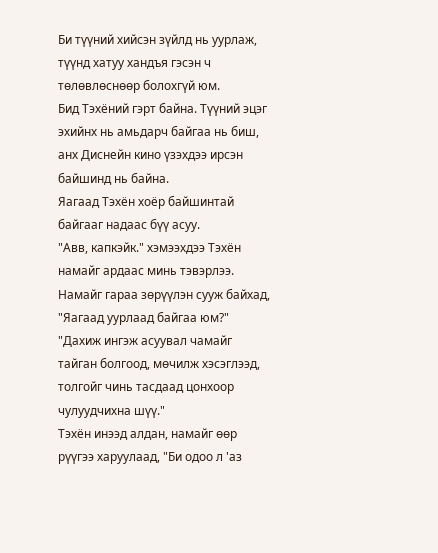Би түүний хийсэн зүйлд нь уурлаж, түүнд хатуу хандъя гэсэн ч төлөвлөснөөр болохгүй юм.
Бид Тэхёний гэрт байна. Түүний эцэг эхийнх нь амьдарч байгаа нь биш, анх Диснейн кино үзэхдээ ирсэн байшинд нь байна.
Яагаад Тэхён хоёр байшинтай байгааг надаас бүү асуу.
"Авв, капкэйк." хэмээхдээ Тэхён намайг ардаас минь тэвэрлээ. Намайг гараа зөрүүлэн сууж байхад, "Яагаад уурлаад байгаа юм?"
"Дахиж ингэж асуувал чамайг тайган болгоод, мөчилж хэсэглээд, толгойг чинь тасдаад цонхоор чулуудчихна шүү."
Тэхён инээд алдан, намайг өөр рүүгээ харуулаад, "Би одоо л 'аз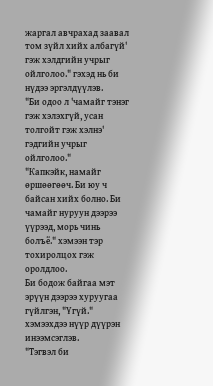жаргал авчрахад заавал том зүйл хийх албагүй' гэж хэлдгийн учрыг ойлголоо." гэхэд нь би нүдээ эргэлдүүлэв.
"Би одоо л 'чамайг тэнэг гэж хэлэхгүй, усан толгойт гэж хэлнэ' гэдгийн учрыг ойлголоо."
"Капкэйк, намайг өршөөгөөч. Би юу ч байсан хийх болно. Би чамайг нуруун дээрээ үүрээд, морь чинь болъё." хэмээн тэр тохиролцох гэж оролдлоо.
Би бодож байгаа мэт эрүүн дээрээ хуруугаа гүйлгэн, "Үгүй." хэмээхдээ нүүр дүүрэн инээмсэглэв.
"Тэгвэл би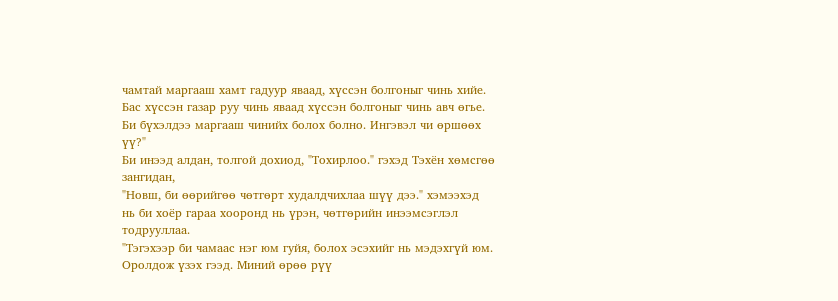чамтай маргааш хамт гадуур яваад, хүссэн болгоныг чинь хийе. Бас хүссэн газар руу чинь яваад хүссэн болгоныг чинь авч өгье. Би бүхэлдээ маргааш чинийх болох болно. Ингэвэл чи өршөөх үү?"
Би инээд алдан, толгой дохиод, "Тохирлоо." гэхэд Тэхён хөмсгөө зангидан,
"Новш, би өөрийгөө чөтгөрт худалдчихлаа шүү дээ." хэмээхэд нь би хоёр гараа хооронд нь үрэн, чөтгөрийн инээмсэглэл тодрууллаа.
"Тэгэхээр би чамаас нэг юм гуйя, болох эсэхийг нь мэдэхгүй юм. Оролдож үзэх гээд. Миний өрөө рүү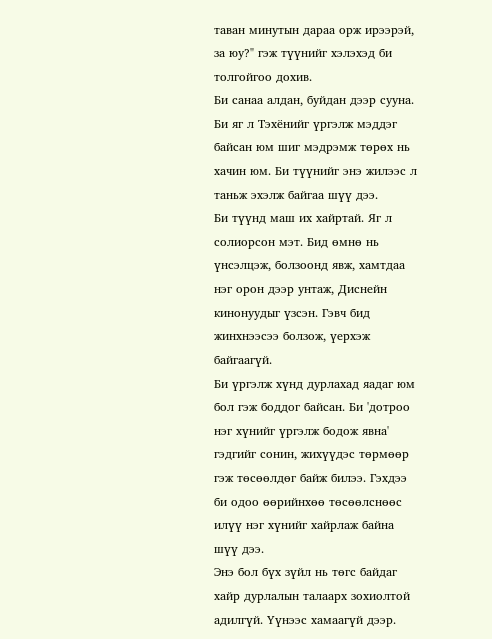таван минутын дараа орж ирээрэй, за юу?" гэж түүнийг хэлэхэд би толгойгоо дохив.
Би санаа алдан, буйдан дээр сууна. Би яг л Тэхёнийг үргэлж мэддэг байсан юм шиг мэдрэмж төрөх нь хачин юм. Би түүнийг энэ жилээс л таньж эхэлж байгаа шүү дээ.
Би түүнд маш их хайртай. Яг л солиорсон мэт. Бид өмнө нь үнсэлцэж, болзоонд явж, хамтдаа нэг орон дээр унтаж, Диснейн кинонуудыг үзсэн. Гэвч бид жинхнээсээ болзож, үерхэж байгаагүй.
Би үргэлж хүнд дурлахад яадаг юм бол гэж боддог байсан. Би 'дотроо нэг хүнийг үргэлж бодож явна' гэдгийг сонин, жихүүдэс төрмөөр гэж төсөөлдөг байж билээ. Гэхдээ би одоо өөрийнхөө төсөөлснөөс илүү нэг хүнийг хайрлаж байна шүү дээ.
Энэ бол бүх зүйл нь төгс байдаг хайр дурлалын талаарх зохиолтой адилгүй. Үүнээс хамаагүй дээр.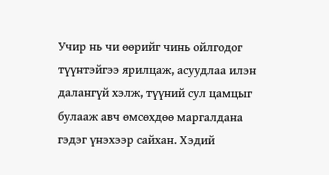Учир нь чи өөрийг чинь ойлгодог түүнтэйгээ ярилцаж, асуудлаа илэн далангүй хэлж, түүний сул цамцыг булааж авч өмсөхдөө маргалдана гэдэг үнэхээр сайхан. Хэдий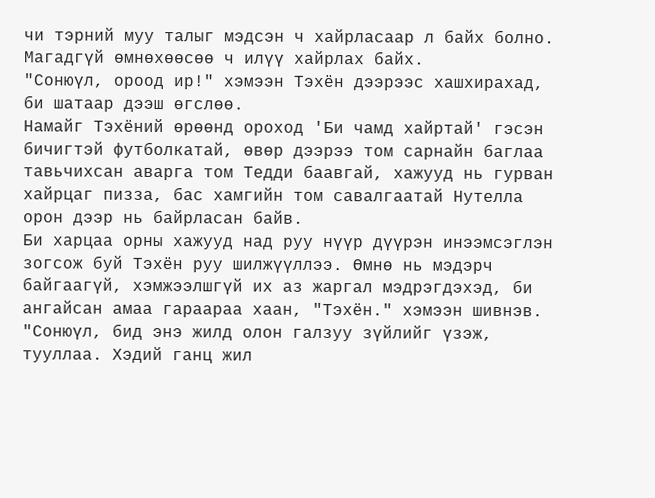чи тэрний муу талыг мэдсэн ч хайрласаар л байх болно. Магадгүй өмнөхөөсөө ч илүү хайрлах байх.
"Сонюүл, ороод ир!" хэмээн Тэхён дээрээс хашхирахад, би шатаар дээш өгслөө.
Намайг Тэхёний өрөөнд ороход 'Би чамд хайртай' гэсэн бичигтэй футболкатай, өвөр дээрээ том сарнайн баглаа тавьчихсан аварга том Тедди баавгай, хажууд нь гурван хайрцаг пизза, бас хамгийн том савалгаатай Нутелла орон дээр нь байрласан байв.
Би харцаа орны хажууд над руу нүүр дүүрэн инээмсэглэн зогсож буй Тэхён руу шилжүүллээ. Өмнө нь мэдэрч байгаагүй, хэмжээлшгүй их аз жаргал мэдрэгдэхэд, би ангайсан амаа гараараа хаан, "Тэхён." хэмээн шивнэв.
"Сонюүл, бид энэ жилд олон галзуу зүйлийг үзэж, тууллаа. Хэдий ганц жил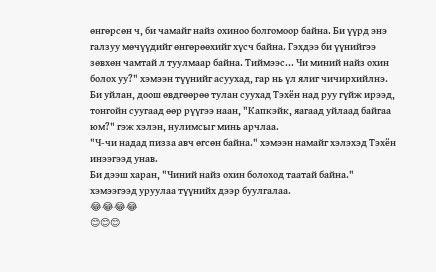өнгөрсөн ч, би чамайг найз охиноо болгомоор байна. Би үүрд энэ галзуу мөчүүдийг өнгөрөөхийг хүсч байна. Гэхдээ би үүнийгээ зөвхөн чамтай л туулмаар байна. Тиймээс... Чи миний найз охин болох уу?" хэмээн түүнийг асуухад, гар нь үл ялиг чичирхийлнэ.
Би уйлан, доош өвдгөөрөө тулан суухад Тэхён над руу гүйж ирээд, тонгойн суугаад өөр рүүгээ наан, "Капкэйк, яагаад уйлаад байгаа юм?" гэж хэлэн, нулимсыг минь арчлаа.
"Ч-чи надад пизза авч өгсөн байна." хэмээн намайг хэлэхэд Тэхён инээгээд унав.
Би дээш харан, "Чиний найз охин болоход таатай байна." хэмээгээд уруулаа түүнийх дээр буулгалаа.
😂😂😂😂
😊😊😊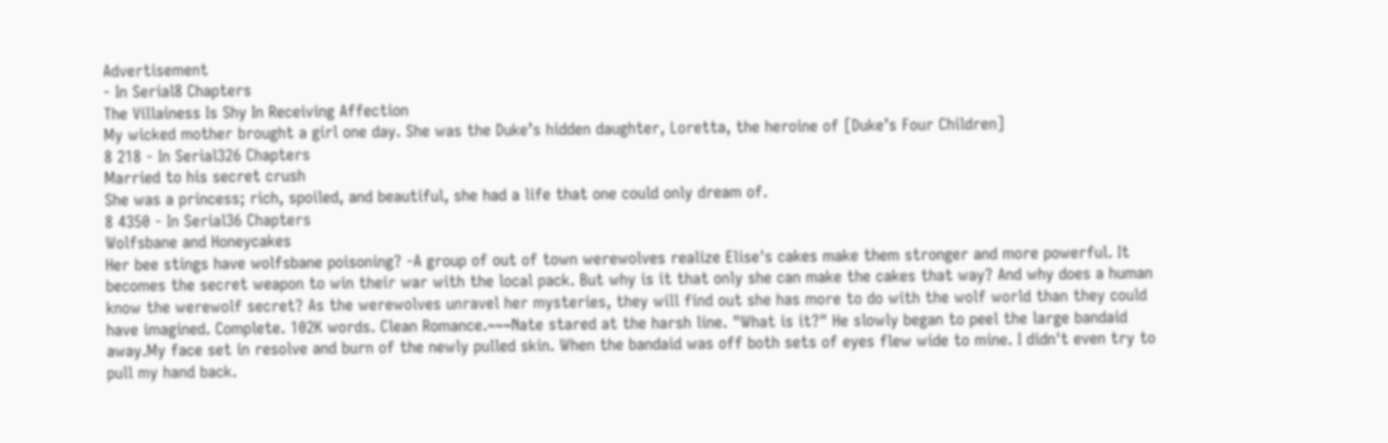Advertisement
- In Serial8 Chapters
The Villainess Is Shy In Receiving Affection
My wicked mother brought a girl one day. She was the Duke’s hidden daughter, Loretta, the heroine of [Duke’s Four Children]
8 218 - In Serial326 Chapters
Married to his secret crush
She was a princess; rich, spoiled, and beautiful, she had a life that one could only dream of.
8 4350 - In Serial36 Chapters
Wolfsbane and Honeycakes
Her bee stings have wolfsbane poisoning? -A group of out of town werewolves realize Elise's cakes make them stronger and more powerful. It becomes the secret weapon to win their war with the local pack. But why is it that only she can make the cakes that way? And why does a human know the werewolf secret? As the werewolves unravel her mysteries, they will find out she has more to do with the wolf world than they could have imagined. Complete. 102K words. Clean Romance.~~~Nate stared at the harsh line. "What is it?" He slowly began to peel the large bandaid away.My face set in resolve and burn of the newly pulled skin. When the bandaid was off both sets of eyes flew wide to mine. I didn't even try to pull my hand back.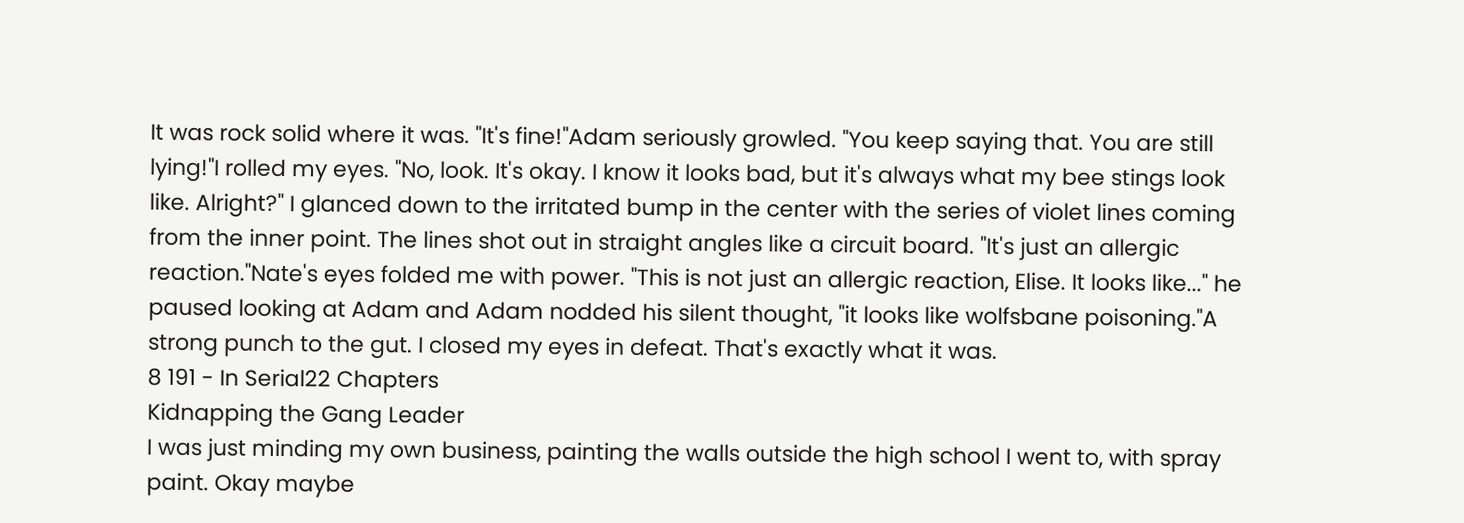It was rock solid where it was. "It's fine!"Adam seriously growled. "You keep saying that. You are still lying!"I rolled my eyes. "No, look. It's okay. I know it looks bad, but it's always what my bee stings look like. Alright?" I glanced down to the irritated bump in the center with the series of violet lines coming from the inner point. The lines shot out in straight angles like a circuit board. "It's just an allergic reaction."Nate's eyes folded me with power. "This is not just an allergic reaction, Elise. It looks like..." he paused looking at Adam and Adam nodded his silent thought, "it looks like wolfsbane poisoning."A strong punch to the gut. I closed my eyes in defeat. That's exactly what it was.
8 191 - In Serial22 Chapters
Kidnapping the Gang Leader
I was just minding my own business, painting the walls outside the high school I went to, with spray paint. Okay maybe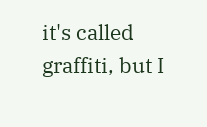it's called graffiti, but I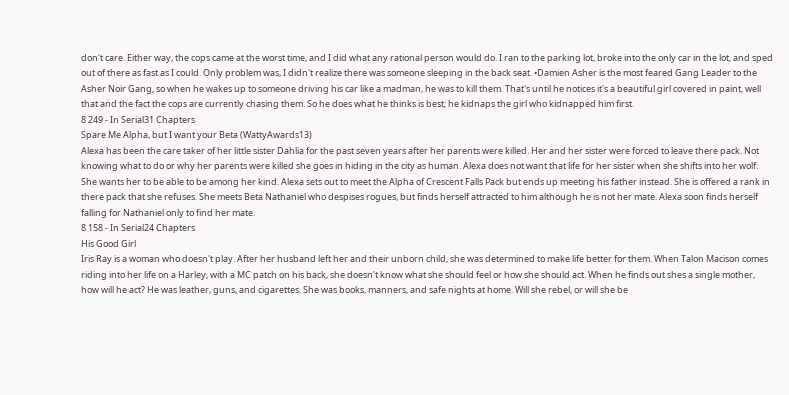don't care. Either way, the cops came at the worst time, and I did what any rational person would do. I ran to the parking lot, broke into the only car in the lot, and sped out of there as fast as I could. Only problem was, I didn't realize there was someone sleeping in the back seat. •Damien Asher is the most feared Gang Leader to the Asher Noir Gang, so when he wakes up to someone driving his car like a madman, he was to kill them. That's until he notices it's a beautiful girl covered in paint, well that and the fact the cops are currently chasing them. So he does what he thinks is best; he kidnaps the girl who kidnapped him first.
8 249 - In Serial31 Chapters
Spare Me Alpha, but I want your Beta (WattyAwards13)
Alexa has been the care taker of her little sister Dahlia for the past seven years after her parents were killed. Her and her sister were forced to leave there pack. Not knowing what to do or why her parents were killed she goes in hiding in the city as human. Alexa does not want that life for her sister when she shifts into her wolf. She wants her to be able to be among her kind. Alexa sets out to meet the Alpha of Crescent Falls Pack but ends up meeting his father instead. She is offered a rank in there pack that she refuses. She meets Beta Nathaniel who despises rogues, but finds herself attracted to him although he is not her mate. Alexa soon finds herself falling for Nathaniel only to find her mate.
8 158 - In Serial24 Chapters
His Good Girl
Iris Ray is a woman who doesn't play. After her husband left her and their unborn child, she was determined to make life better for them. When Talon Macison comes riding into her life on a Harley, with a MC patch on his back, she doesn't know what she should feel or how she should act. When he finds out shes a single mother, how will he act? He was leather, guns, and cigarettes. She was books, manners, and safe nights at home. Will she rebel, or will she be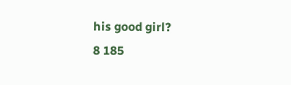his good girl?
8 185